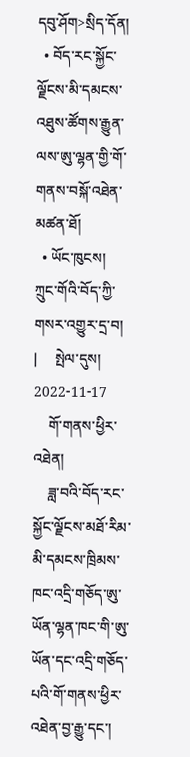དབུ་ཤོག>སྲིད་དོན།
  • བོད་རང་སྐྱོང་ལྗོངས་མི་དམངས་འཐུས་ཚོགས་རྒྱུན་ལས་ཨུ་ལྷན་གྱི་གོ་གནས་བསྐོ་འཐེན་མཚན་ཐོ།
  • ཡོང་ཁུངས།  ཀྲུང་གོའི་བོད་ཀྱི་གསར་འགྱུར་དྲ་བ།   |     སྤེལ་དུས།  2022-11-17
    གོ་གནས་ཕྱིར་འཐེན།
    ཟླ་བའི་བོད་རང་སྐྱོང་ལྗོངས་མཐོ་རིམ་མི་དམངས་ཁྲིམས་ཁང་འདྲི་གཅོད་ཨུ་ཡོན་ལྷན་ཁང་གི་ཨུ་ཡོན་དང་འདྲི་གཅོད་པའི་གོ་གནས་ཕྱིར་འཐེན་བྱ་རྒྱུ་དང་།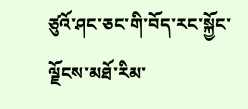ཙུའོ་ཤང་ཅང་གི་བོད་རང་སྐྱོང་ལྗོངས་མཐོ་རིམ་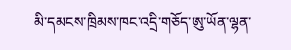མི་དམངས་ཁྲིམས་ཁང་འདྲི་གཅོད་ཨུ་ཡོན་ལྷན་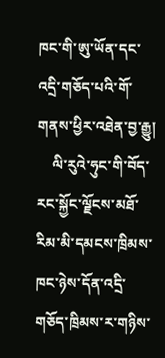ཁང་གི་ཨུ་ཡོན་དང་འདྲི་གཅོད་པའི་གོ་གནས་ཕྱིར་འཐེན་བྱ་རྒྱུ།
    ལི་རུའེ་ཧུང་གི་བོད་རང་སྐྱོང་ལྗོངས་མཐོ་རིམ་མི་དམངས་ཁྲིམས་ཁང་ཉེས་དོན་འདྲི་གཅོད་ཁྲིམས་ར་གཉིས་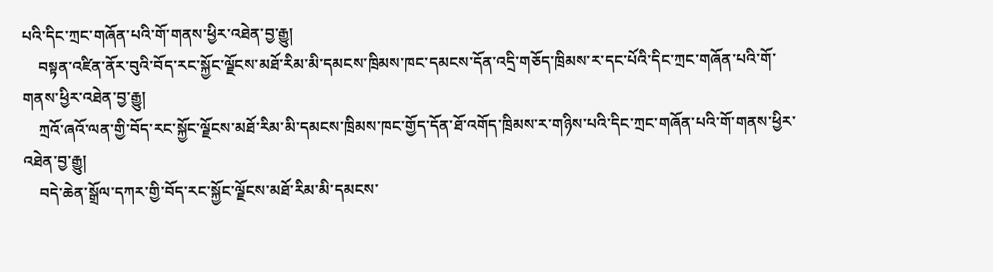པའི་དིང་ཀྲང་གཞོན་པའི་གོ་གནས་ཕྱིར་འཐེན་བྱ་རྒྱུ།
    བསྟན་འཛིན་ནོར་བུའི་བོད་རང་སྐྱོང་ལྗོངས་མཐོ་རིམ་མི་དམངས་ཁྲིམས་ཁང་དམངས་དོན་འདྲི་གཅོད་ཁྲིམས་ར་དང་པོའི་དིང་ཀྲང་གཞོན་པའི་གོ་གནས་ཕྱིར་འཐེན་བྱ་རྒྱུ།
    ཀྲའོ་ཞའོ་ལན་གྱི་བོད་རང་སྐྱོང་ལྗོངས་མཐོ་རིམ་མི་དམངས་ཁྲིམས་ཁང་གྱོད་དོན་ཐོ་འགོད་ཁྲིམས་ར་གཉིས་པའི་དིང་ཀྲང་གཞོན་པའི་གོ་གནས་ཕྱིར་འཐེན་བྱ་རྒྱུ།
    བདེ་ཆེན་སྒྲོལ་དཀར་གྱི་བོད་རང་སྐྱོང་ལྗོངས་མཐོ་རིམ་མི་དམངས་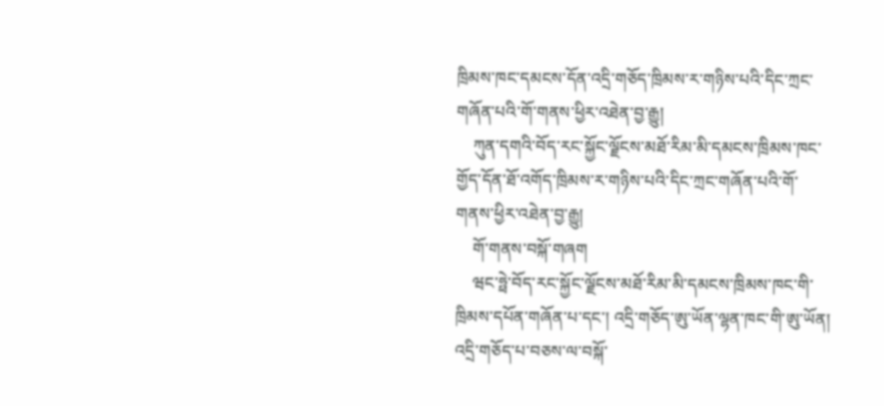ཁྲིམས་ཁང་དམངས་དོན་འདྲི་གཅོད་ཁྲིམས་ར་གཉིས་པའི་དིང་ཀྲང་གཞོན་པའི་གོ་གནས་ཕྱིར་འཐེན་བྱ་རྒྱུ།
    ཀུན་དགའི་བོད་རང་སྐྱོང་ལྗོངས་མཐོ་རིམ་མི་དམངས་ཁྲིམས་ཁང་གྱོད་དོན་ཐོ་འགོད་ཁྲིམས་ར་གཉིས་པའི་དིང་ཀྲང་གཞོན་པའི་གོ་གནས་ཕྱིར་འཐེན་བྱ་རྒྱུ།
    གོ་གནས་བསྐོ་གཞག
    ཝང་ཧྥེ་བོད་རང་སྐྱོང་ལྗོངས་མཐོ་རིམ་མི་དམངས་ཁྲིམས་ཁང་གི་ཁྲིམས་དཔོན་གཞོན་པ་དང་། འདྲི་གཅོད་ཨུ་ཡོན་ལྷན་ཁང་གི་ཨུ་ཡོན། འདྲི་གཅོད་པ་བཅས་ལ་བསྐོ་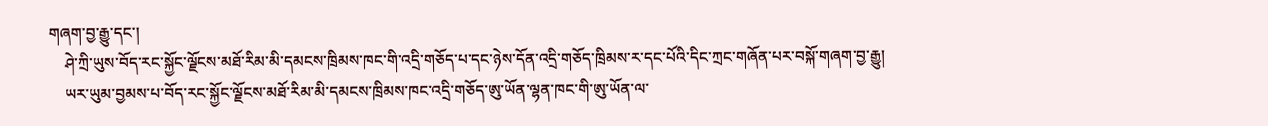གཞག་བྱ་རྒྱུ་དང་།
    ཤེ་ཀྲི་ཡུས་བོད་རང་སྐྱོང་ལྗོངས་མཐོ་རིམ་མི་དམངས་ཁྲིམས་ཁང་གི་འདྲི་གཅོད་པ་དང་ཉེས་དོན་འདྲི་གཅོད་ཁྲིམས་ར་དང་པོའི་དིང་ཀྲང་གཞོན་པར་བསྐོ་གཞག་བྱ་རྒྱུ།
    ཡར་ཡུམ་བྱམས་པ་བོད་རང་སྐྱོང་ལྗོངས་མཐོ་རིམ་མི་དམངས་ཁྲིམས་ཁང་འདྲི་གཅོད་ཨུ་ཡོན་ལྷན་ཁང་གི་ཨུ་ཡོན་ལ་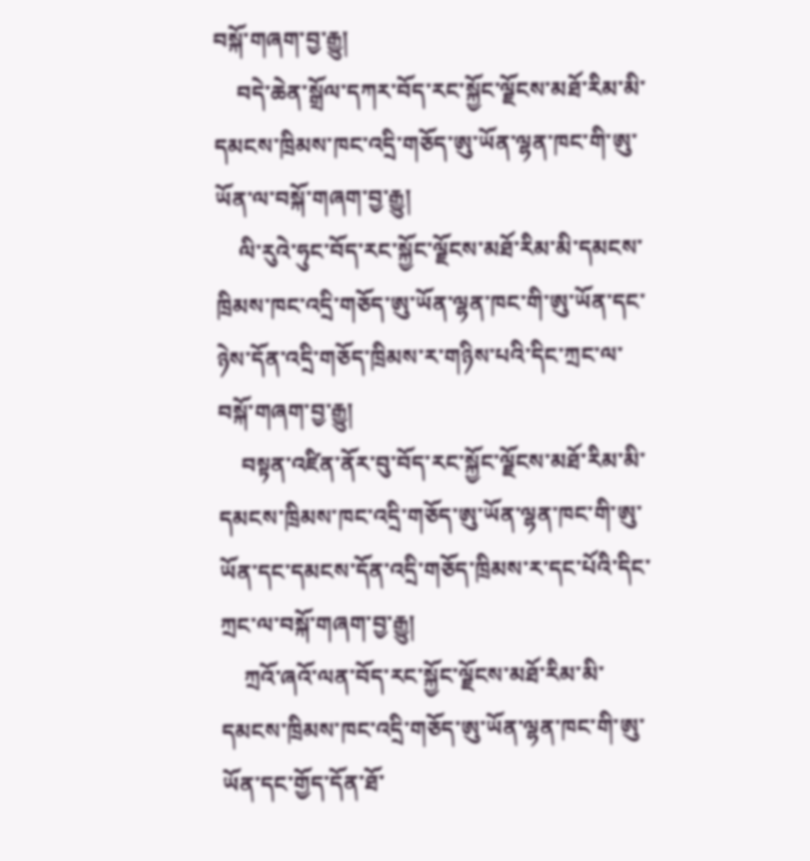བསྐོ་གཞག་བྱ་རྒྱུ།
    བདེ་ཆེན་སྒྲོལ་དཀར་བོད་རང་སྐྱོང་ལྗོངས་མཐོ་རིམ་མི་དམངས་ཁྲིམས་ཁང་འདྲི་གཅོད་ཨུ་ཡོན་ལྷན་ཁང་གི་ཨུ་ཡོན་ལ་བསྐོ་གཞག་བྱ་རྒྱུ།
    ལི་རུའེ་ཧུང་བོད་རང་སྐྱོང་ལྗོངས་མཐོ་རིམ་མི་དམངས་ཁྲིམས་ཁང་འདྲི་གཅོད་ཨུ་ཡོན་ལྷན་ཁང་གི་ཨུ་ཡོན་དང་ཉེས་དོན་འདྲི་གཅོད་ཁྲིམས་ར་གཉིས་པའི་དིང་ཀྲང་ལ་བསྐོ་གཞག་བྱ་རྒྱུ།
    བསྟན་འཛིན་ནོར་བུ་བོད་རང་སྐྱོང་ལྗོངས་མཐོ་རིམ་མི་དམངས་ཁྲིམས་ཁང་འདྲི་གཅོད་ཨུ་ཡོན་ལྷན་ཁང་གི་ཨུ་ཡོན་དང་དམངས་དོན་འདྲི་གཅོད་ཁྲིམས་ར་དང་པོའི་དིང་ཀྲང་ལ་བསྐོ་གཞག་བྱ་རྒྱུ།
    ཀྲའོ་ཞའོ་ལན་བོད་རང་སྐྱོང་ལྗོངས་མཐོ་རིམ་མི་དམངས་ཁྲིམས་ཁང་འདྲི་གཅོད་ཨུ་ཡོན་ལྷན་ཁང་གི་ཨུ་ཡོན་དང་གྱོད་དོན་ཐོ་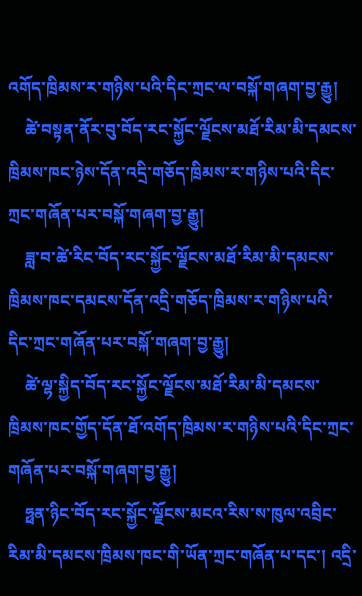འགོད་ཁྲིམས་ར་གཉིས་པའི་དིང་ཀྲང་ལ་བསྐོ་གཞག་བྱ་རྒྱུ།
    ཚེ་བསྟན་ནོར་བུ་བོད་རང་སྐྱོང་ལྗོངས་མཐོ་རིམ་མི་དམངས་ཁྲིམས་ཁང་ཉེས་དོན་འདྲི་གཅོད་ཁྲིམས་ར་གཉིས་པའི་དིང་ཀྲང་གཞོན་པར་བསྐོ་གཞག་བྱ་རྒྱུ།
    ཟླ་བ་ཚེ་རིང་བོད་རང་སྐྱོང་ལྗོངས་མཐོ་རིམ་མི་དམངས་ཁྲིམས་ཁང་དམངས་དོན་འདྲི་གཅོད་ཁྲིམས་ར་གཉིས་པའི་དིང་ཀྲང་གཞོན་པར་བསྐོ་གཞག་བྱ་རྒྱུ།
    ཚེ་ལྷ་སྐྱིད་བོད་རང་སྐྱོང་ལྗོངས་མཐོ་རིམ་མི་དམངས་ཁྲིམས་ཁང་གྱོད་དོན་ཐོ་འགོད་ཁྲིམས་ར་གཉིས་པའི་དིང་ཀྲང་གཞོན་པར་བསྐོ་གཞག་བྱ་རྒྱུ།
    ཧྥན་ཉིང་བོད་རང་སྐྱོང་ལྗོངས་མངའ་རིས་ས་ཁུལ་འབྲིང་རིམ་མི་དམངས་ཁྲིམས་ཁང་གི་ཡོན་ཀྲང་གཞོན་པ་དང་། འདྲི་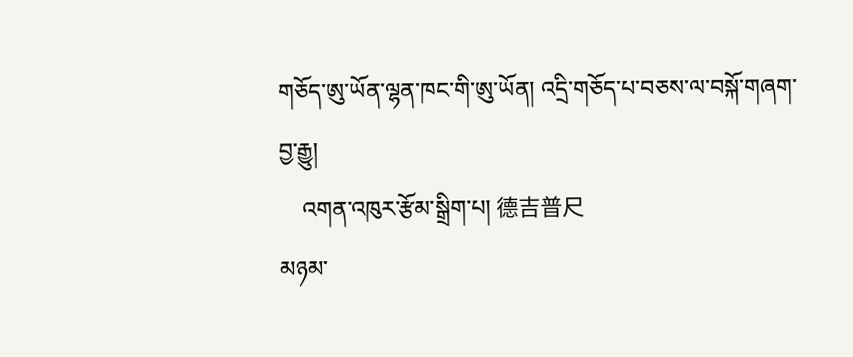གཅོད་ཨུ་ཡོན་ལྷན་ཁང་གི་ཨུ་ཡོན། འདྲི་གཅོད་པ་བཅས་ལ་བསྐོ་གཞག་བྱ་རྒྱུ།
    འགན་འཁུར་རྩོམ་སྒྲིག་པ། 德吉普尺
མཉམ་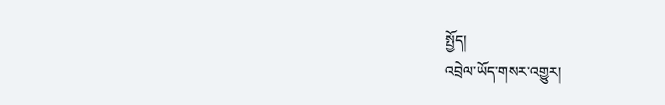སྤྱོད།
འབྲེལ་ཡོད་གསར་འགྱུར།